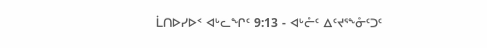ᒫᑎᐅᓯᐅᑉ ᐊᒡᓚᖏᑦ 9:13 - ᐊᒡᓔᑦ ᐃᑦᔪᕐᖕᓁᑦᑐᑦ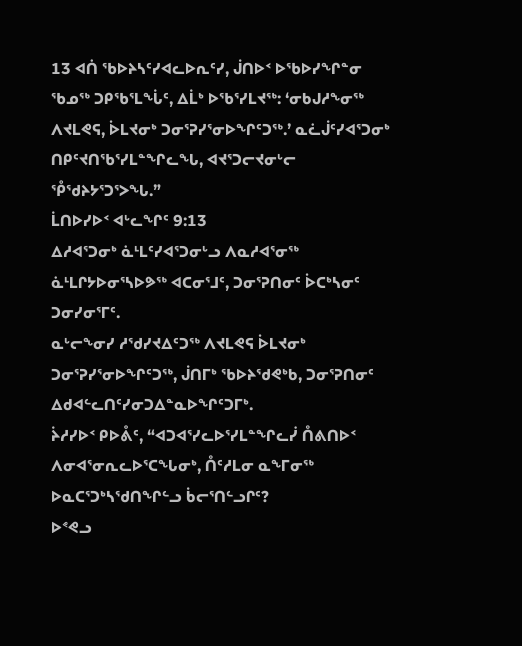13 ᐊᑏ ᖃᐅᔨᓴᑦᓯᐊᓚᐅᕆᑦᓯ, ᒎᑎᐅᑉ ᐅᖃᐅᓯᖏᓐᓂ ᖃᓄᖅ ᑐᑭᖃᕐᒪᖔᑦ, ᐃᒫᒃ ᐅᖃᕐᓯᒪᔪᖅ: ‘ᓂᑲᒍᓱᖕᓂᖅ ᐱᔪᒪᕙᕋ, ᐆᒪᔪᓂᒃ ᑐᓂᕐᕈᓯᕐᓂᐅᖏᑦᑐᖅ.’ ᓇᓛᒎᑦᓯᐊᕐᑐᓂᒃ ᑎᑭᑦᔪᑎᖃᕐᓯᒪᓐᖏᓚᖓ, ᐊᔪᕐᑐᓕᔪᓂᒡᓕ ᕾᖁᔨᔭᕐᑐᕐᐳᖓ.”
ᒫᑎᐅᓯᐅᑉ ᐊᒡᓚᖏᑦ 9:13
ᐃᓱᐊᕐᑐᓂᒃ ᓈᒻᒪᑦᓯᐊᕐᑐᓂᒡᓗ ᐱᓇᓱᐊᕐᓂᖅ ᓈᒻᒪᒋᔭᐅᓂᕐᓴᐅᕗᖅ ᐊᑕᓂᕐᒧᑦ, ᑐᓂᕐᕈᑎᓂᑦ ᐆᑕᒃᓴᓂᑦ ᑐᓂᓯᓂᕐᒥᑦ.
ᓇᒡᓕᖕᓂᓯ ᓱᖁᓯᔪᐃᑦᑐᖅ ᐱᔪᒪᕙᕋ ᐆᒪᔪᓂᒃ ᑐᓂᕐᕈᓯᕐᓂᐅᖏᑦᑐᖅ, ᒎᑎᒥᒃ ᖃᐅᔨᖁᕙᒃᑲ, ᑐᓂᕐᕈᑎᓂᑦ ᐃᑯᐊᓪᓚᑎᑦᓯᓂᑐᐃᓐᓇᐅᖏᑦᑐᒥᒃ.
ᔩᓱᓯᐅᑉ ᑭᐅᕔᑦ, “ᐊᑐᐊᕐᓯᓚᐅᕐᓯᒪᓐᖏᓚᓰ ᑍᕕᑎᐅᑉ ᐱᓂᐊᕐᓂᕆᓚᐅᕐᑕᖓᓂᒃ, ᑍᑦᓱᒪᓂ ᓇᖕᒥᓂᖅ ᐅᓇᑕᕐᑐᒃᓴᖁᑎᖏᓪᓗ ᑳᓕᕐᑎᓪᓗᒋᑦ?
ᐅᕝᕙᓗ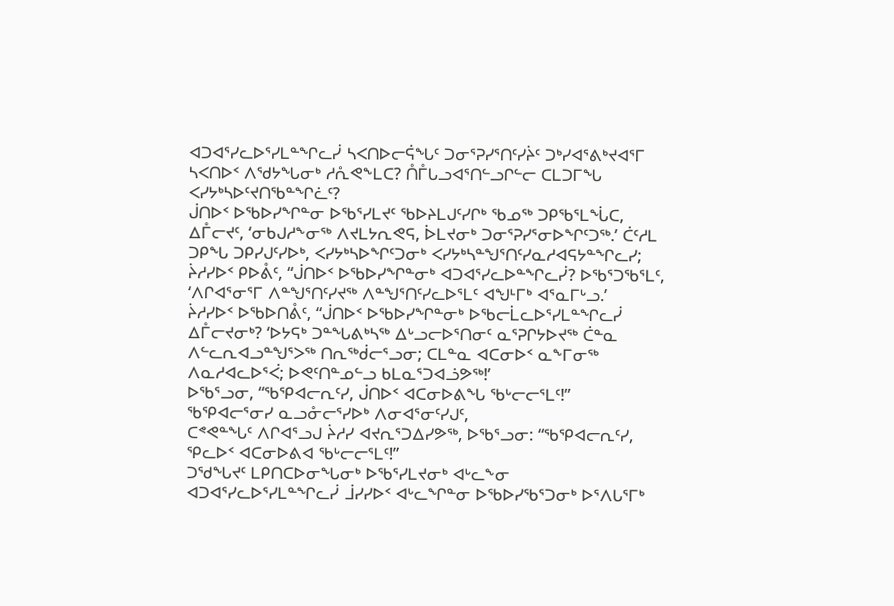ᐊᑐᐊᕐᓯᓚᐅᕐᓯᒪᓐᖏᓚᓰ ᓴᐸᑎᐅᓕᕌᖓᑦ ᑐᓂᕐᕈᓯᕐᑎᑦᓯᔩᑦ ᑐᒃᓯᐊᕐᕕᒃᔪᐊᕐᒥ ᓴᐸᑎᐅᑉ ᐱᖁᔭᖓᓂᒃ ᓱᕅᕙᖕᒪᑕ? ᑍᒤᒐᓗᐊᕐᑎᓪᓗᒋᓪᓕ ᑕᒪᑐᒥᖓ ᐸᓯᔭᒃᓴᐅᑦᔪᑎᖃᓐᖏᓛᑦ?
ᒎᑎᐅᑉ ᐅᖃᐅᓯᖏᓐᓂ ᐅᖃᕐᓯᒪᔪᑦ ᖃᐅᔨᒪᒍᑦᓯᒋᒃ ᖃᓄᖅ ᑐᑭᖃᕐᒪᖔᑕ, ᐃᒤᓕᔪᑦ, ‘ᓂᑲᒍᓱᖕᓂᖅ ᐱᔪᒪᔭᕆᕙᕋ, ᐆᒪᔪᓂᒃ ᑐᓂᕐᕈᓯᕐᓂᐅᖏᑦᑐᖅ.’ ᑖᑦᓱᒪ ᑐᑭᖓ ᑐᑭᓯᒍᑦᓯᐅᒃ, ᐸᓯᔭᒃᓴᐅᖏᑦᑐᓂᒃ ᐸᓯᔭᒃᓴᓐᖑᕐᑎᑦᓯᓇᓱᐊᕋᔭᓐᖏᓚᓯ;
ᔩᓱᓯᐅᑉ ᑭᐅᕔᑦ, “ᒎᑎᐅᑉ ᐅᖃᐅᓯᖏᓐᓂᒃ ᐊᑐᐊᕐᓯᓚᐅᓐᖏᓚᓰ? ᐅᖃᕐᑐᖃᕐᒪᑦ, ‘ᐱᒋᐊᕐᓂᕐᒥ ᐱᓐᖑᕐᑎᑦᓯᔪᖅ ᐱᓐᖑᕐᑎᑦᓯᓚᐅᕐᒪᑦ ᐊᖑᒻᒥᒃ ᐊᕐᓇᒥᒡᓗ.’
ᔩᓱᓯᐅᑉ ᐅᖃᐅᑎᕔᑦ, “ᒎᑎᐅᑉ ᐅᖃᐅᓯᖏᓐᓂᒃ ᐅᖃᓕᒫᓚᐅᕐᓯᒪᓐᖏᓚᓰ ᐃᒤᓕᔪᓂᒃ? ‘ᐅᔭᕋᒃ ᑐᓐᖓᕕᒃᓴᖅ ᐃᒡᓗᓕᐅᕐᑎᓂᑦ ᓇᕐᕈᒋᔭᐅᔪᖅ ᑖᓐᓇ ᐱᓪᓚᕆᐊᓗᓐᖑᕐᐳᖅ ᑎᕆᖅᑰᓕᕐᓗᓂ; ᑕᒪᓐᓇ ᐊᑕᓂᐅᑉ ᓇᖕᒥᓂᖅ ᐱᓇᓱᐊᓚᐅᕐᐹ; ᐅᕙᑦᑎᓐᓄᓪᓗ ᑲᒪᓇᕐᑐᐊᓘᕗᖅ!’
ᐅᖃᕐᓗᓂ, “ᖃᕿᐊᓕᕆᑦᓯ, ᒎᑎᐅᑉ ᐊᑕᓂᐅᕕᖓ ᖃᒡᓕᓕᕐᒪᑦ!”
ᖃᕿᐊᓕᕐᓂᓯ ᓇᓗᓁᓕᕐᓯᐅᒃ ᐱᓂᐊᕐᓂᑦᓯᒍᑦ,
ᑕᕝᕙᓐᖓᑦ ᐱᒋᐊᕐᓗᒍ ᔩᓱᓯ ᐊᔪᕆᕐᑐᐃᓯᕗᖅ, ᐅᖃᕐᓗᓂ: “ᖃᕿᐊᓕᕆᑦᓯ, ᕿᓚᐅᑉ ᐊᑕᓂᐅᕕᐊ ᖃᒡᓕᓕᕐᒪᑦ!”
ᑐᖁᖓᔪᑦ ᒪᑭᑎᑕᐅᓂᖓᓂᒃ ᐅᖃᕐᓯᒪᔪᓂᒃ ᐊᒡᓚᖕᓂ ᐊᑐᐊᕐᓯᓚᐅᕐᓯᒪᓐᖏᓚᓰ ᒨᓯᓯᐅᑉ ᐊᒡᓚᖏᓐᓂ ᐅᖃᐅᓯᖃᕐᑐᓂᒃ ᐅᕐᐱᒐᕐᒥᒃ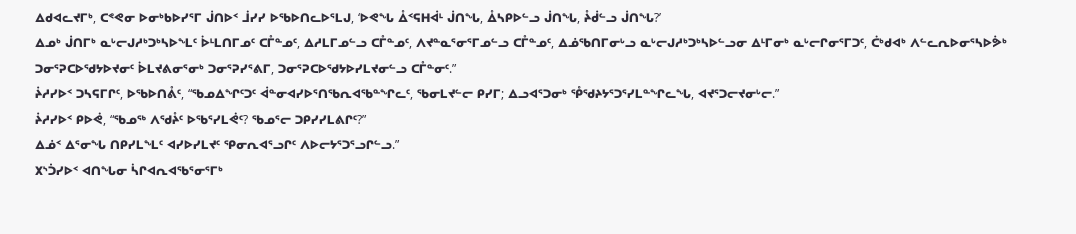ᐃᑯᐊᓚᔪᒥᒃ, ᑕᕝᕙᓂ ᐅᓂᒃᑲᐅᓯᕐᒥ ᒎᑎᐅᑉ ᒨᓯᓯ ᐅᖃᐅᑎᓚᐅᕐᒪᒍ, ‘ᐅᕙᖓ ᐂᑉᕋᕼᐋᒻ ᒎᑎᖓ, ᐂᓴᑭᐅᓪᓗ ᒎᑎᖓ, ᔧᑰᓪᓗ ᒎᑎᖓ?’
ᐃᓄᒃ ᒎᑎᒥᒃ ᓇᒡᓕᒍᓱᒃᑐᒃᓴᐅᖕᒪᑦ ᐆᒻᒪᑎᒥᓄᑦ ᑕᒤᓐᓄᑦ, ᐃᓱᒪᒥᓄᓪᓗ ᑕᒤᓐᓄᑦ, ᐱᔪᓐᓇᕐᓂᕐᒥᓄᓪᓗ ᑕᒤᓐᓄᑦ, ᐃᓅᖃᑎᒥᓂᒡᓗ ᓇᒡᓕᒍᓱᒃᑐᒃᓴᐅᓪᓗᓂ ᐃᒻᒥᓂᒃ ᓇᒡᓕᒋᓂᕐᒥᑐᑦ, ᑖᒃᑯᐊᒃ ᐱᓪᓚᕆᐅᓂᕐᓴᐅᕘᒃ ᑐᓂᕐᕈᑕᐅᖁᔭᐅᔪᓂᑦ ᐆᒪᔪᕕᓂᕐᓂᒃ ᑐᓂᕐᕈᓯᕐᕕᒥ, ᑐᓂᕐᕈᑕᐅᖁᔭᐅᓯᒪᔪᓂᓪᓗ ᑕᒤᓐᓂᑦ.”
ᔩᓱᓯᐅᑉ ᑐᓴᕋᒥᒋᑦ, ᐅᖃᐅᑎᕔᑦ, “ᖃᓄᐃᖏᑦᑐᑦ ᐋᓐᓂᐊᓯᐅᕐᑎᖃᕆᐊᖃᓐᖏᓚᑦ, ᖃᓂᒪᔪᓪᓕ ᑭᓯᒥ; ᐃᓗᐊᕐᑐᓂᒃ ᕾᖁᔨᔭᕐᑐᕐᓯᒪᓐᖏᓚᖓ, ᐊᔪᕐᑐᓕᔪᓂᒡᓕ.”
ᔩᓱᓯᐅᑉ ᑭᐅᕚ, “ᖃᓄᖅ ᐱᖁᔧᑦ ᐅᖃᕐᓯᒪᕚᑦ? ᖃᓄᕐᓕ ᑐᑭᓯᓯᒪᕕᒋᑦ?”
ᐃᓅᑉ ᐃᕐᓂᖓ ᑎᑭᓯᒪᖕᒪᑦ ᐊᓯᐅᓯᒪᔪᑦ ᕿᓂᕆᐊᕐᓗᒋᑦ ᐱᐅᓕᔭᕐᑐᕐᓗᒋᓪᓗ.”
᙭ᔅᑑᓯᐅᑉ ᐊᑎᖓᓂ ᓵᒋᐊᕆᐊᖃᕐᓂᕐᒥᒃ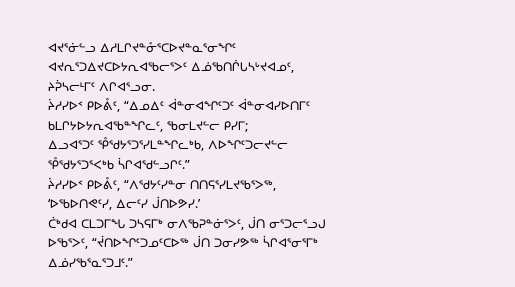ᐊᔪᕐᓃᓪᓗ ᐃᓱᒪᒋᔪᓐᓁᕐᑕᐅᔪᓐᓇᕐᓂᖏᑦ ᐊᔪᕆᕐᑐᐃᔪᑕᐅᔭᕆᐊᖃᓕᕐᐳᑦ ᐃᓅᖃᑎᒌᒐᓴᒡᔪᐊᓄᑦ, ᔨᕉᓴᓕᒻᒥᑦ ᐱᒋᐊᕐᓗᓂ.
ᔩᓱᓯᐅᑉ ᑭᐅᕔᑦ, “ᐃᓄᐃᑦ ᐋᓐᓂᐊᖏᑦᑐᑦ ᐋᓐᓂᐊᓯᐅᑎᒥᑦ ᑲᒪᒋᔭᐅᔭᕆᐊᖃᓐᖏᓚᑦ, ᖃᓂᒪᔪᓪᓕ ᑭᓯᒥ;
ᐃᓗᐊᕐᑐᑦ ᕾᖁᔭᕐᑐᕐᓯᒪᓐᖏᓚᒃᑲ, ᐱᐅᖏᑦᑐᓕᔪᓪᓕ ᕾᖁᔭᕐᑐᕐᐸᒃᑲ ᓵᒋᐊᖁᓪᓗᒋᑦ.”
ᔩᓱᓯᐅᑉ ᑭᐅᕔᑦ, “ᐱᖁᔭᑦᓯᓐᓂ ᑎᑎᕋᕐᓯᒪᔪᖃᕐᐳᖅ, ‘ᐅᖃᐅᑎᕙᑦᓯ, ᐃᓕᑦᓯ ᒎᑎᐅᕗᓯ.’
ᑖᒃᑯᐊ ᑕᒪᑐᒥᖓ ᑐᓴᕋᒥᒃ ᓂᐱᖃᕈᓐᓃᕐᐳᑦ, ᒎᑎ ᓂᕐᑐᓕᕐᓗᒍ ᐅᖃᕐᐳᑦ, “ᔫᑎᐅᖏᑦᑐᓄᑦᑕᐅᖅ ᒎᑎ ᑐᓂᓯᕗᖅ ᓵᒋᐊᕐᓂᕐᒥᒃ ᐃᓅᓯᖃᕐᓇᕐᑐᒧᑦ.”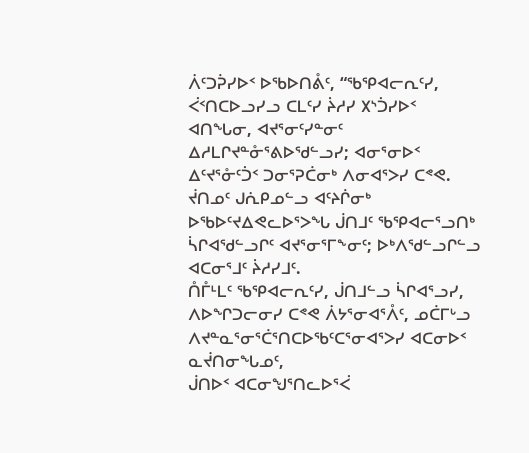ᐲᑦᑐᕉᓯᐅᑉ ᐅᖃᐅᑎᕔᑦ, “ᖃᕿᐊᓕᕆᑦᓯ, ᐹᑉᑎᑕᐅᓗᓯᓗ ᑕᒪᑦᓯ ᔩᓱᓯ ᙭ᔅᑑᓯᐅᑉ ᐊᑎᖓᓂ, ᐊᔪᕐᓂᑦᓯᓐᓂᑦ ᐃᓱᒪᒋᔪᓐᓁᕐᕕᐅᖁᓪᓗᓯ; ᐊᓂᕐᓂᐅᑉ ᐃᑦᔪᕐᓁᑦᑑᑉ ᑐᓂᕐᕈᑖᓂᒃ ᐱᓂᐊᕐᐳᓯ ᑕᕝᕙ.
ᔫᑎᓄᑦ ᒍᕇᑭᓄᓪᓗ ᐊᑦᔨᒌᓂᒃ ᐅᖃᐅᑦᔪᐃᕙᓚᐅᕐᐳᖓ ᒎᑎᒧᑦ ᖃᕿᐊᓕᕐᓗᑎᒃ ᓵᒋᐊᖁᓪᓗᒋᑦ ᐊᔪᕐᓂᕐᒥᖕᓂᑦ; ᐅᒃᐱᖁᓪᓗᒋᓪᓗ ᐊᑕᓂᕐᒧᑦ ᔩᓱᓯᒧᑦ.
ᑍᒤᒻᒪᑦ ᖃᕿᐊᓕᕆᑦᓯ, ᒎᑎᒧᓪᓗ ᓵᒋᐊᕐᓗᓯ, ᐱᐅᖏᑐᓕᓂᓯ ᑕᕝᕙ ᐲᔭᕐᓂᐊᕐᐰᑦ, ᓄᑖᒥᒡᓗ ᐱᔪᓐᓇᕐᓂᕐᑖᕐᑎᑕᐅᖃᑦᑕᕐᓂᐊᕐᐳᓯ ᐊᑕᓂᐅᑉ ᓇᔫᑎᓂᖓᓄᑦ,
ᒎᑎᐅᑉ ᐊᑕᓂᖑᕐᑎᓚᐅᕐᐹ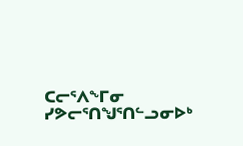ᑕᓕᕐᐱᖕᒥᓂ ᓯᕗᓕᕐᑎᖑᕐᑎᓪᓗᓂᐅᒃ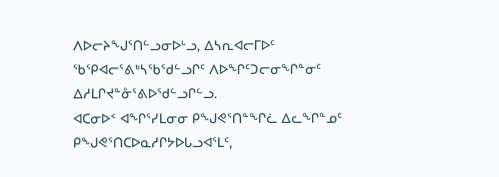ᐱᐅᓕᔨᖑᕐᑎᓪᓗᓂᐅᒡᓗ, ᐃᓴᕆᐊᓕᒥᐅᑦ ᖃᕿᐊᓕᕐᕕᒃᓴᖃᖁᓪᓗᒋᑦ ᐱᐅᖏᑦᑐᓕᓂᖏᓐᓂᑦ ᐃᓱᒪᒋᔪᓐᓁᕐᕕᐅᖁᓪᓗᒋᓪᓗ.
ᐊᑕᓂᐅᑉ ᐊᖏᕐᓯᒪᓂᓂ ᑭᖑᕙᕐᑎᓐᖏᓛ ᐃᓚᖏᓐᓄᑦ ᑭᖑᕙᕐᑎᑕᐅᓇᓱᒋᔭᐅᒐᓗᐊᕐᒪᑦ,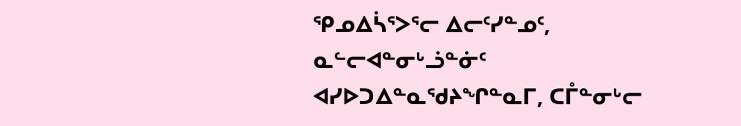ᕿᓄᐃᓵᕐᐳᕐᓕ ᐃᓕᑦᓯᓐᓄᑦ, ᓇᓪᓕᐊᓐᓂᒡᓘᓐᓃᑦ ᐊᓯᐅᑐᐃᓐᓇᖁᔨᖏᓐᓇᒥ, ᑕᒤᓐᓂᒡᓕ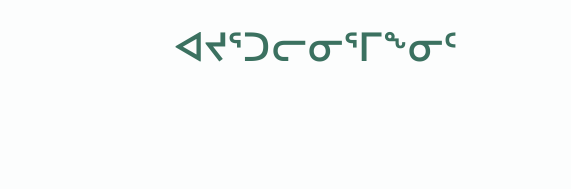ᐊᔪᕐᑐᓕᓂᕐᒥᖕᓂᑦ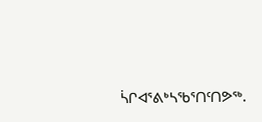ᓵᒋᐊᕐᕕᒃᓴᖃᕐᑎᑦᑎᕗᖅ.